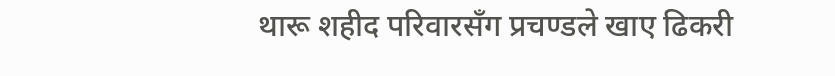थारू शहीद परिवारसँग प्रचण्डले खाए ढिकरी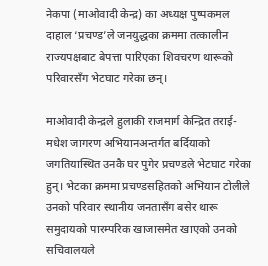नेकपा (माओवादी केन्द्र) का अध्यक्ष पुष्पकमल दाहाल ‘प्रचण्ड’ले जनयुद्धका क्रममा तत्कालीन राज्यपक्षबाट बेपत्ता पारिएका शिवचरण थारूको परिवारसँग भेटघाट गरेका छन्।

माओवादी केन्द्रले हुलाकी राजमार्ग केन्द्रित तराई-मधेश जागरण अभियानअन्तर्गत बर्दियाको जगतियास्थित उनकै घर पुगेर प्रचण्डले भेटघाट गरेका हुन्। भेटका क्रममा प्रचण्डसहितको अभियान टोलीले उनको परिवार स्थानीय जनतासँग बसेर थारू समुदायको पारम्परिक खाजासमेत खाएको उनको सचिवालयले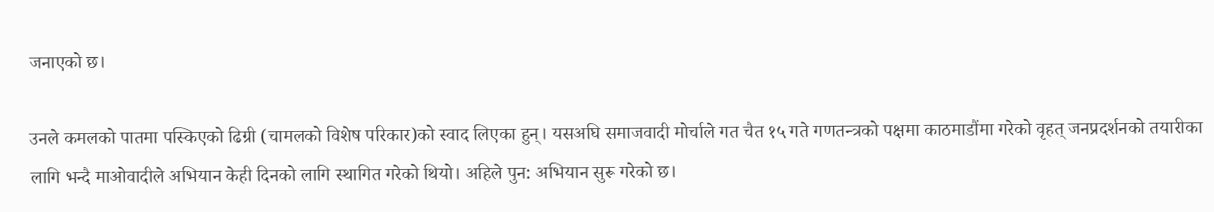जनाएको छ।

उनले कमलको पातमा पस्किएको ढिग्री (चामलको विशेष परिकार)को स्वाद लिएका हुन्। यसअघि समाजवादी मोर्चाले गत चैत १५ गते गणतन्त्रको पक्षमा काठमाडौंमा गरेको वृहत् जनप्रदर्शनको तयारीका लागि भन्दै माओवादीले अभियान केही दिनको लागि स्थागित गरेको थियो। अहिले पुन: अभियान सुरू गरेको छ।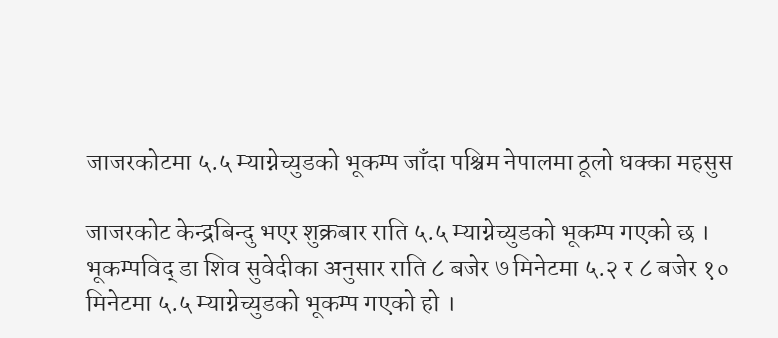जाजरकोटमा ५.५ म्याग्नेच्युडको भूकम्प जाँदा पश्चिम नेपालमा ठूलो धक्का महसुस

जाजरकोट केन्द्रबिन्दु भएर शुक्रबार राति ५.५ म्याग्नेच्युडको भूकम्प गएको छ । भूकम्पविद् डा शिव सुवेदीका अनुसार राति ८ बजेर ७ मिनेटमा ५.२ र ८ बजेर १० मिनेटमा ५.५ म्याग्नेच्युडको भूकम्प गएको हो ।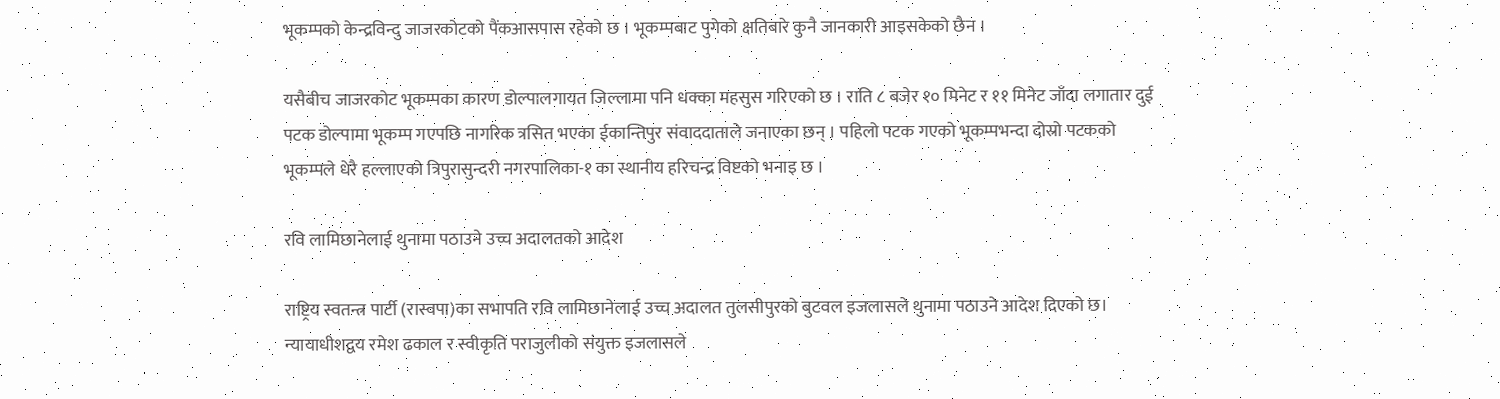भूकम्पको केन्द्रविन्दु जाजरकोटको पैंकआसपास रहेको छ । भूकम्पबाट पुगेको क्षतिबारे कुनै जानकारी आइसकेको छैन ।

यसैबीच जाजरकोट भूकम्पका कारण डोल्पालगायत जिल्लामा पनि धक्का महसुस गरिएको छ । राति ८ बजेर १० मिनेट र ११ मिनेट जाँदा लगातार दुई पटक डोल्पामा भूकम्प गएपछि नागरिक त्रसित भएका ईकान्तिपुर संवाददाताले जनाएका छन् । पहिलो पटक गएको भूकम्पभन्दा दोस्रो पटकको भूकम्पले धेरै हल्लाएको त्रिपुरासुन्दरी नगरपालिका-१ का स्थानीय हरिचन्द्र विष्टको भनाइ छ ।

रवि लामिछानेलाई थुनामा पठाउने उच्च अदालतको आदेश

राष्ट्रिय स्वतन्त्र पार्टी (रास्वपा)का सभापति रवि लामिछानेलाई उच्च अदालत तुलसीपुरको बुटवल इजलासले थुनामा पठाउने आदेश दिएको छ। न्यायाधीशद्वय रमेश ढकाल र स्वीकृति पराजुलीको संयुक्त इजलासले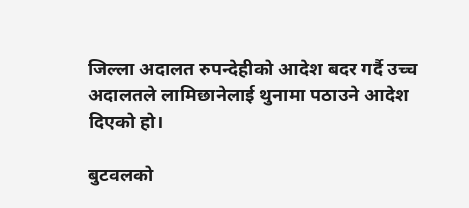जिल्ला अदालत रुपन्देहीको आदेश बदर गर्दै उच्च अदालतले लामिछानेलाई थुनामा पठाउने आदेश दिएको हो।

बुटवलको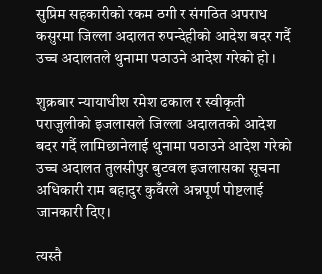सुप्रिम सहकारीको रकम ठगी र संगठित अपराध कसुरमा जिल्ला अदालत रुपन्देहीको आदेश बदर गर्दै उच्च अदालतले थुनामा पठाउने आदेश गरेको हो ।

शुक्रबार न्यायाधीश रमेश ढकाल र स्वीकृती पराजुलीको इजलासले जिल्ला अदालतको आदेश बदर गर्दै लामिछानेलाई थुनामा पठाउने आदेश गरेको उच्च अदालत तुलसीपुर बुटवल इजलासका सूचना अधिकारी राम बहादुर कुवँरले अन्नपूर्ण पोष्टलाई जानकारी दिए।

त्यस्तै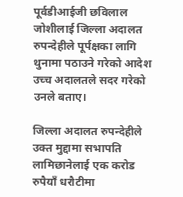पूर्वडीआईजी छविलाल जोशीलाई जिल्ला अदालत रुपन्देहीले पूर्पक्षका लागि थुनामा पठाउने गरेको आदेश उच्च अदालतले सदर गरेको उनले बताए।

जिल्ला अदालत रुपन्देहीले उक्त मुद्दामा सभापति लामिछानेलाई एक करोड रुपैयाँ धरौटीमा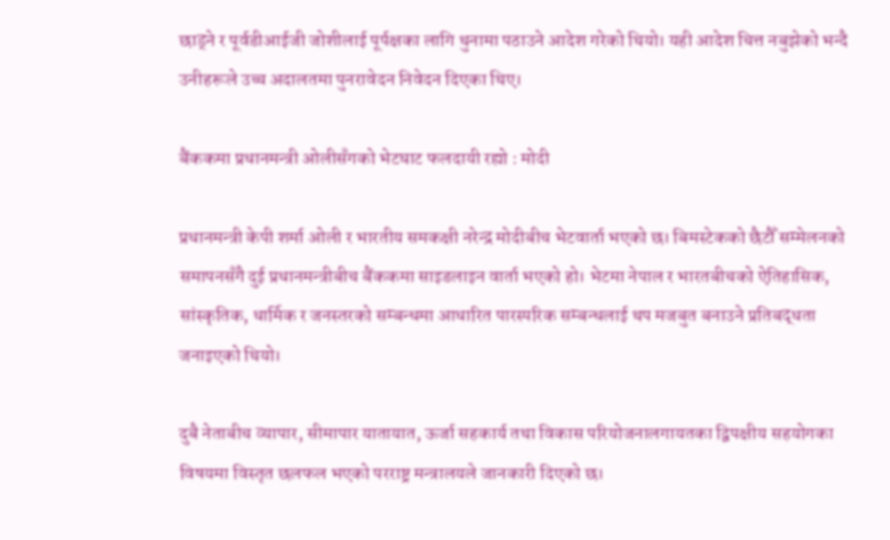छाड्ने र पूर्वडीआईजी जोशीलाई पूर्पक्षका लागि थुनामा पठाउने आदेश गरेको थियो। यही आदेश चित्त नबुझेको भन्दै उनीहरूले उच्च अदालतमा पुनरावेदन निवेदन दिएका थिए।

बैंककमा प्रधानमन्त्री ओलीसँगको भेटघाट फलदायी रह्यो : मोदी

प्रधानमन्त्री केपी शर्मा ओली र भारतीय समकक्षी नरेन्द्र मोदीबीच भेटवार्ता भएको छ। बिमस्टेकको छैटौँ सम्मेलनको समापनसँगै दुई प्रधानमन्त्रीबीच बैंककमा साइडलाइन वार्ता भएको हो। भेटमा नेपाल र भारतबीचको ऐतिहासिक, सांस्कृतिक, धार्मिक र जनस्तरको सम्बन्धमा आधारित पारस्परिक सम्बन्धलाई थप मजबुत बनाउने प्रतिबद्धता जनाइएको थियो।

दुबै नेताबीच व्यापार, सीमापार यातायात, ऊर्जा सहकार्य तथा विकास परियोजनालगायतका द्विपक्षीय सहयोगका विषयमा विस्तृत छलफल भएको परराष्ट्र मन्त्रालयले जानकारी दिएको छ।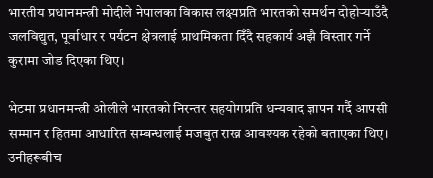भारतीय प्रधानमन्त्री मोदीले नेपालका विकास लक्ष्यप्रति भारतको समर्थन दोहोर्‍याउँदै जलविद्युत, पूर्वाधार र पर्यटन क्षेत्रलाई प्राथमिकता दिँदै सहकार्य अझै विस्तार गर्ने कुरामा जोड दिएका थिए।

भेटमा प्रधानमन्त्री ओलीले भारतको निरन्तर सहयोगप्रति धन्यवाद ज्ञापन गर्दै आपसी सम्मान र हितमा आधारित सम्बन्धलाई मजबुत राख्न आवश्यक रहेको बताएका थिए। उनीहरूबीच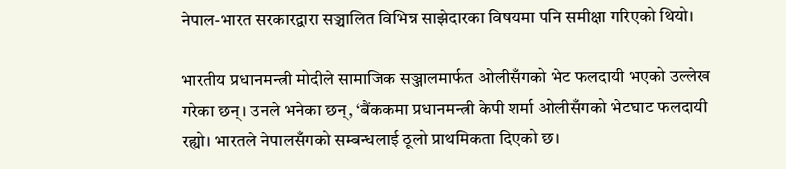नेपाल-भारत सरकारद्वारा सञ्चालित विभिन्न साझेदारका विषयमा पनि समीक्षा गरिएको थियो।

भारतीय प्रधानमन्त्री मोदीले सामाजिक सञ्जालमार्फत ओलीसँगको भेट फलदायी भएको उल्लेख गरेका छन्। उनले भनेका छन्, ‘बैंककमा प्रधानमन्त्री केपी शर्मा ओलीसँगको भेटघाट फलदायी रह्यो। भारतले नेपालसँगको सम्बन्धलाई ठूलो प्राथमिकता दिएको छ।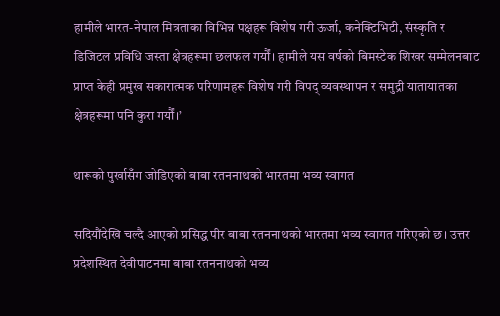हामीले भारत-नेपाल मित्रताका विभिन्न पक्षहरू विशेष गरी ऊर्जा, कनेक्टिभिटी, संस्कृति र डिजिटल प्रविधि जस्ता क्षेत्रहरूमा छलफल गर्यौं। हामीले यस वर्षको बिमस्टेक शिखर सम्मेलनबाट प्राप्त केही प्रमुख सकारात्मक परिणामहरू विशेष गरी विपद् व्यवस्थापन र समुद्री यातायातका क्षेत्रहरूमा पनि कुरा गर्यौं।’

थारूको पुर्खासँग जोडिएको बाबा रतननाथको भारतमा भव्य स्वागत

सदियौंदेखि चल्दै आएको प्रसिद्ध पीर बाबा रतननाथको भारतमा भव्य स्वागत गरिएको छ। उत्तर प्रदेशस्थित देवीपाटनमा बाबा रतननाथको भव्य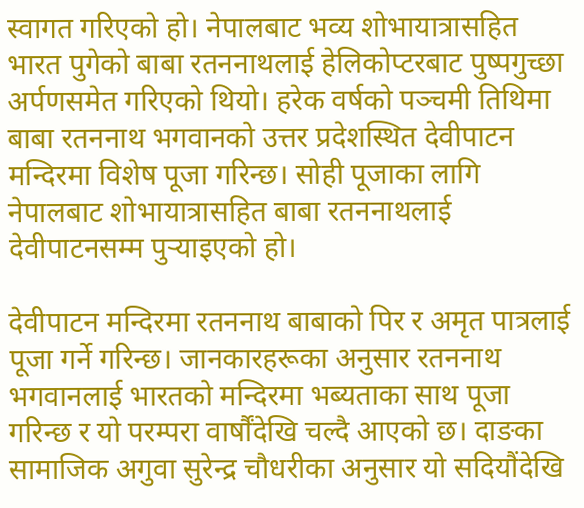स्वागत गरिएको हो। नेपालबाट भव्य शोभायात्रासहित भारत पुगेको बाबा रतननाथलाई हेलिकोप्टरबाट पुष्पगुच्छा अर्पणसमेत गरिएको थियो। हरेक वर्षको पञ्चमी तिथिमा बाबा रतननाथ भगवानको उत्तर प्रदेशस्थित देवीपाटन मन्दिरमा विशेष पूजा गरिन्छ। सोही पूजाका लागि नेपालबाट शोभायात्रासहित बाबा रतननाथलाई देवीपाटनसम्म पुर्‍याइएको हो।

देवीपाटन मन्दिरमा रतननाथ बाबाको पिर र अमृत पात्रलाई पूजा गर्ने गरिन्छ। जानकारहरूका अनुसार रतननाथ भगवानलाई भारतको मन्दिरमा भब्यताका साथ पूजा गरिन्छ र यो परम्परा वार्षौंदेखि चल्दै आएको छ। दाङका सामाजिक अगुवा सुरेन्द्र चौधरीका अनुसार यो सदियौंदेखि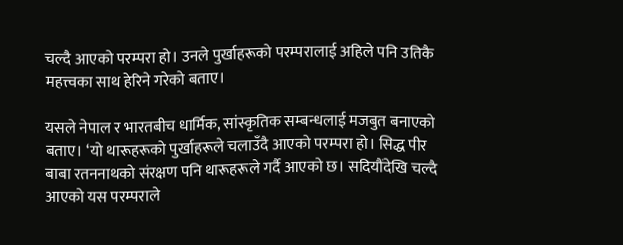चल्दै आएको परम्परा हो। उनले पुर्खाहरूको परम्परालाई अहिले पनि उतिकै महत्त्वका साथ हेरिने गरेको बताए।

यसले नेपाल र भारतबीच धार्मिक, सांस्कृतिक सम्बन्धलाई मजबुत बनाएको बताए। ‘यो थारूहरूको पुर्खाहरूले चलाउँदै आएको परम्परा हो। सिद्ध पीर बाबा रतननाथको संरक्षण पनि थारूहरूले गर्दै आएको छ। सदियौंदेखि चल्दै आएको यस परम्पराले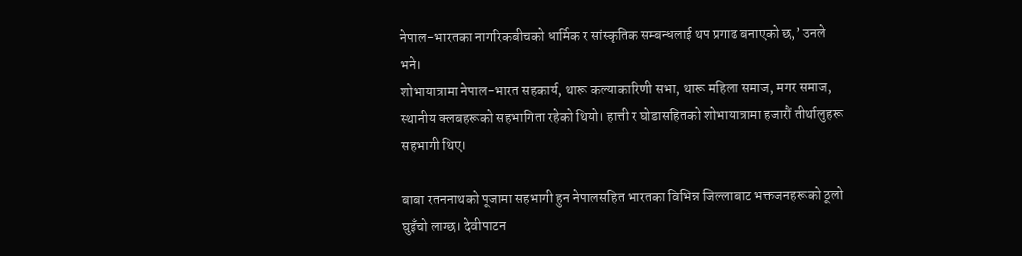नेपाल-भारतका नागरिकबीचको धार्मिक र सांस्कृतिक सम्बन्धलाई थप प्रगाढ बनाएको छ,’ उनले भने।
शोभायात्रामा नेपाल-भारत सहकार्य, थारू कल्याकारिणी सभा, थारू महिला समाज, मगर समाज, स्थानीय क्लबहरूको सहभागिता रहेको थियो। हात्ती र घोडासहितको शोभायात्रामा हजारौं तीर्थालुहरू सहभागी थिए।

बाबा रतननाथको पूजामा सहभागी हुन नेपालसहित भारतका विभिन्न जिल्लाबाट भक्तजनहरूको ठूलो घुइँचो लाग्छ। देवीपाटन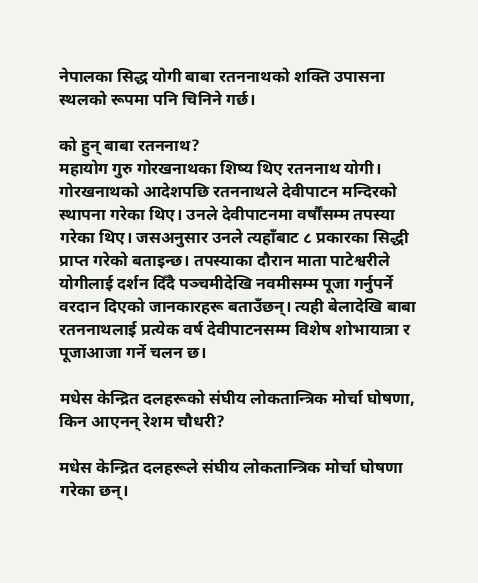नेपालका सिद्ध योगी बाबा रतननाथको शक्ति उपासना स्थलको रूपमा पनि चिनिने गर्छ।

को हुन् बाबा रतननाथ?
महायोग गुरु गोरखनाथका शिष्य थिए रतननाथ योगी। गोरखनाथको आदेशपछि रतननाथले देवीपाटन मन्दिरको स्थापना गरेका थिए। उनले देवीपाटनमा वर्षौंसम्म तपस्या गरेका थिए। जसअनुसार उनले त्यहाँबाट ८ प्रकारका सिद्धी प्राप्त गरेको बताइन्छ। तपस्याका दौरान माता पाटेश्वरीले योगीलाई दर्शन दिँदै पञ्चमीदेखि नवमीसम्म पूजा गर्नुपर्ने वरदान दिएको जानकारहरू बताउँछन्। त्यही बेलादेखि बाबा रतननाथलाई प्रत्येक वर्ष देवीपाटनसम्म विशेष शोभायात्रा र पूजाआजा गर्ने चलन छ।

मधेस केन्द्रित दलहरूको संघीय लोकतान्त्रिक मोर्चा घोषणा, किन आएनन् रेशम चौधरी?

मधेस केन्द्रित दलहरूले संघीय लोकतान्त्रिक मोर्चा घोषणा गरेका छन्।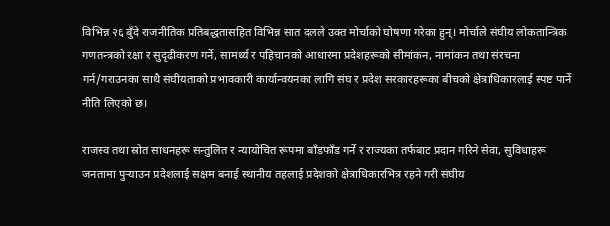विभिन्न २६ बुँदे राजनीतिक प्रतिबद्धतासहित विभिन्न सात दलले उक्त मोर्चाको घोषणा गरेका हुन्। मोर्चाले संघीय लोकतान्त्रिक गणतन्त्रको रक्षा र सुदृढीकरण गर्ने, सामर्थ्य र पहिचानको आधारमा प्रदेशहरूको सीमांकन, नामांकन तथा संरचना गर्न/गराउनका साथै संघीयताको प्रभावकारी कार्यान्वयनका लागि संघ र प्रदेश सरकारहरूका बीचको क्षेत्राधिकारलाई स्पष्ट पार्ने नीति लिएको छ।

राजस्व तथा स्रोत साधनहरू सन्तुलित र न्यायोचित रूपमा बाँडफाँड गर्ने र राज्यका तर्फबाट प्रदान गरिने सेवा, सुविधाहरू जनतामा पुऱ्याउन प्रदेशलाई सक्षम बनाई स्थानीय तहलाई प्रदेशको क्षेत्राधिकारभित्र रहने गरी संघीय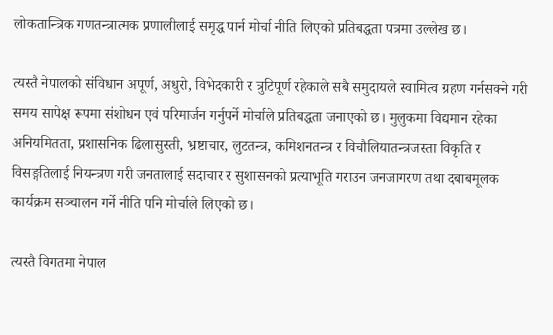लोकतान्त्रिक गणतन्त्रात्मक प्रणालीलाई समृद्ध पार्न मोर्चा नीति लिएको प्रतिबद्धता पत्रमा उल्लेख छ।

त्यस्तै नेपालको संविधान अपूर्ण, अधुरो, विभेदकारी र त्रुटिपूर्ण रहेकाले सबै समुदायले स्वामित्व ग्रहण गर्नसक्ने गरी समय सापेक्ष रूपमा संशोधन एवं परिमार्जन गर्नुपर्ने मोर्चाले प्रतिबद्धता जनाएको छ। मुलुकमा विद्यमान रहेका अनियमितता, प्रशासनिक ढिलासुस्ती, भ्रष्टाचार, लुटतन्त्र, कमिशनतन्त्र र विचौलियातन्त्रजस्ता विकृति र विसङ्गतिलाई नियन्त्रण गरी जनतालाई सदाचार र सुशासनको प्रत्याभूति गराउन जनजागरण तथा दबाबमूलक कार्यक्रम सञ्चालन गर्ने नीति पनि मोर्चाले लिएको छ।

त्यस्तै विगतमा नेपाल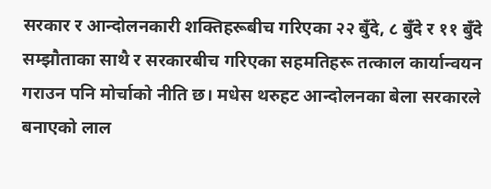सरकार र आन्दोलनकारी शक्तिहरूबीच गरिएका २२ बुँदे, ८ बुँदे र ११ बुँदे सम्झौताका साथै र सरकारबीच गरिएका सहमतिहरू तत्काल कार्यान्वयन गराउन पनि मोर्चाको नीति छ। मधेस थरुहट आन्दोलनका बेला सरकारले बनाएको लाल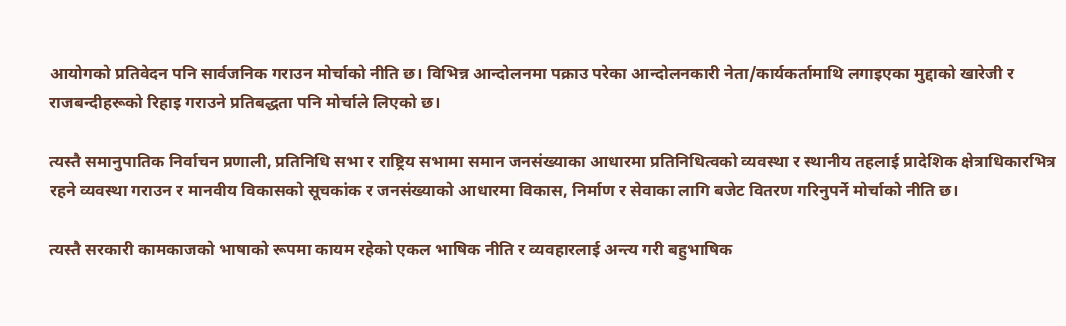आयोगको प्रतिवेदन पनि सार्वजनिक गराउन मोर्चाको नीति छ। विभिन्न आन्दोलनमा पक्राउ परेका आन्दोलनकारी नेता/कार्यकर्तामाथि लगाइएका मुद्दाको खारेजी र राजबन्दीहरूको रिहाइ गराउने प्रतिबद्धता पनि मोर्चाले लिएको छ।

त्यस्तै समानुपातिक निर्वाचन प्रणाली, प्रतिनिधि सभा र राष्ट्रिय सभामा समान जनसंख्याका आधारमा प्रतिनिधित्वको व्यवस्था र स्थानीय तहलाई प्रादेशिक क्षेत्राधिकारभित्र रहने व्यवस्था गराउन र मानवीय विकासको सूचकांक र जनसंख्याको आधारमा विकास, निर्माण र सेवाका लागि बजेट वितरण गरिनुपर्ने मोर्चाको नीति छ।

त्यस्तै सरकारी कामकाजको भाषाको रूपमा कायम रहेको एकल भाषिक नीति र व्यवहारलाई अन्त्य गरी बहुभाषिक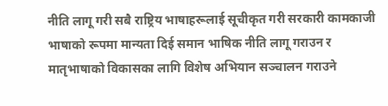नीति लागू गरी सबै राष्ट्रिय भाषाहरूलाई सूचीकृत गरी सरकारी कामकाजी भाषाको रूपमा मान्यता दिई समान भाषिक नीति लागू गराउन र मातृभाषाको विकासका लागि विशेष अभियान सञ्चालन गराउने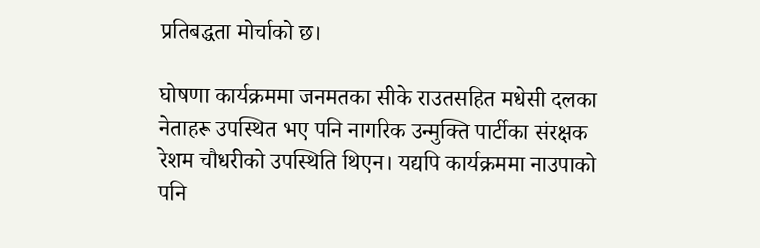प्रतिबद्धता मोर्चाको छ।

घोषणा कार्यक्रममा जनमतका सीके राउतसहित मधेसी दलका नेताहरू उपस्थित भए पनि नागरिक उन्मुक्ति पार्टीका संरक्षक रेशम चौधरीको उपस्थिति थिएन। यद्यपि कार्यक्रममा नाउपाको पनि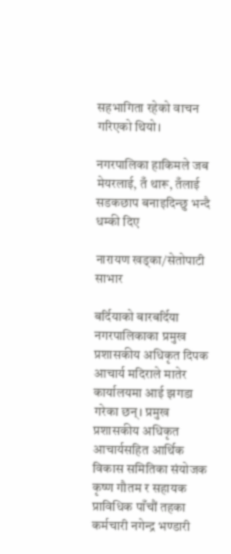सहभागिता रहेको वाचन गरिएको थियो।

नगरपालिका हाकिमले जब मेयरलाई, तँ थारू, तँलाई सडकछाप बनाइदिन्छु भन्दै धम्की दिए

नारायण खड्का/सेतोपाटी साभार

बर्दियाको बारबर्दिया नगरपालिकाका प्रमुख प्रशासकीय अधिकृत दिपक आचार्य मदिराले मातेर कार्यालयमा आई झगडा गरेका छन्। प्रमुख प्रशासकीय अधिकृत आचार्यसहित आर्थिक विकास समितिका संयोजक कृष्ण गौतम र सहायक प्राविधिक पाँचौं तहका कर्मचारी नगेन्द्र भण्डारी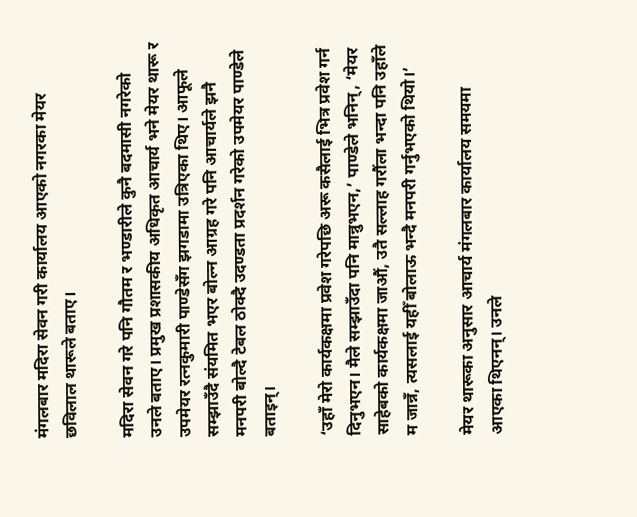मंगलबार मदिरा सेवन गरी कार्यालय आएको नगरका मेयर छविलाल थारूले बताए।

मदिरा सेवन गरे पनि गौतम र भण्डारीले कुनै बदमासी नगरेको उनले बताए। प्रमुख प्रशासकीय अधिकृत आचार्य भने मेयर थारू र उपमेयर रत्नकुमारी पाण्डेसँग झगडामा उत्रिएका थिए। आफूले सम्झाउँदै संयमित भएर बोल्न आग्रह गरे पनि आचार्यले झनै मनपरी बोल्दै टेबल ठोक्दै उदण्डता प्रदर्शन गरेको उपमेयर पाण्डेले बताइन्।

‘उहाँ मेरो कार्यकक्षमा प्रवेश गरेपछि अरू कसैलाई भित्र प्रवेश गर्न दिनुभएन। मैले सम्झाउँदा पनि मान्नुभएन,’ पाण्डेले भनिन्, ‘मेयर साहेबको कार्यकक्षमा जाऔं, उतै सल्लाह गरौंला भन्दा पनि उहाँले म जान्नँ, त्यसलाई यहीँ बोलाऊ भन्दै मनपरी गर्नुभएको थियो।’

मेयर थारूका अनुसार आचार्य मंगलबार कार्यालय समयमा आएका थिएनन्। उनले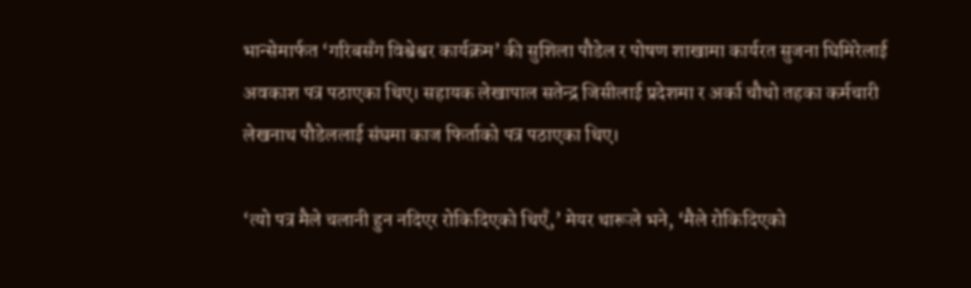भान्सेमार्फत ‘गरिबसँग विश्वेश्वर कार्यक्रम’ की सुशिला पौडेल र पोषण शाखामा कार्यरत सुजना घिमिरेलाई अवकाश पत्र पठाएका थिए। सहायक लेखापाल सतेन्द्र जिसीलाई प्रदेशमा र अर्का चौथो तहका कर्मचारी लेखनाथ पौडेललाई संघमा काज फिर्ताको पत्र पठाएका थिए।

‘त्यो पत्र मैले चलानी हुन नदिएर रोकिदिएको थिएँ,’ मेयर थारूले भने, ‘मैले रोकिदिएको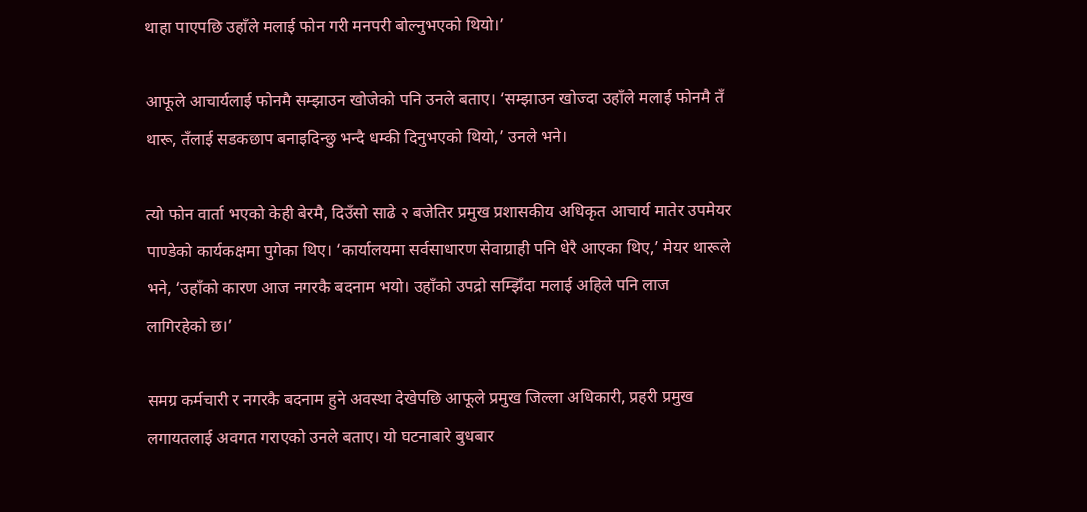थाहा पाएपछि उहाँले मलाई फोन गरी मनपरी बोल्नुभएको थियो।’

आफूले आचार्यलाई फोनमै सम्झाउन खोजेको पनि उनले बताए। ‘सम्झाउन खोज्दा उहाँले मलाई फोनमै तँ थारू, तँलाई सडकछाप बनाइदिन्छु भन्दै धम्की दिनुभएको थियो,’ उनले भने।

त्यो फोन वार्ता भएको केही बेरमै, दिउँसो साढे २ बजेतिर प्रमुख प्रशासकीय अधिकृत आचार्य मातेर उपमेयर पाण्डेको कार्यकक्षमा पुगेका थिए। ‘कार्यालयमा सर्वसाधारण सेवाग्राही पनि धेरै आएका थिए,’ मेयर थारूले भने, ‘उहाँको कारण आज नगरकै बदनाम भयो। उहाँको उपद्रो सम्झिँदा मलाई अहिले पनि लाज लागिरहेको छ।’

समग्र कर्मचारी र नगरकै बदनाम हुने अवस्था देखेपछि आफूले प्रमुख जिल्ला अधिकारी, प्रहरी प्रमुख लगायतलाई अवगत गराएको उनले बताए। यो घटनाबारे बुधबार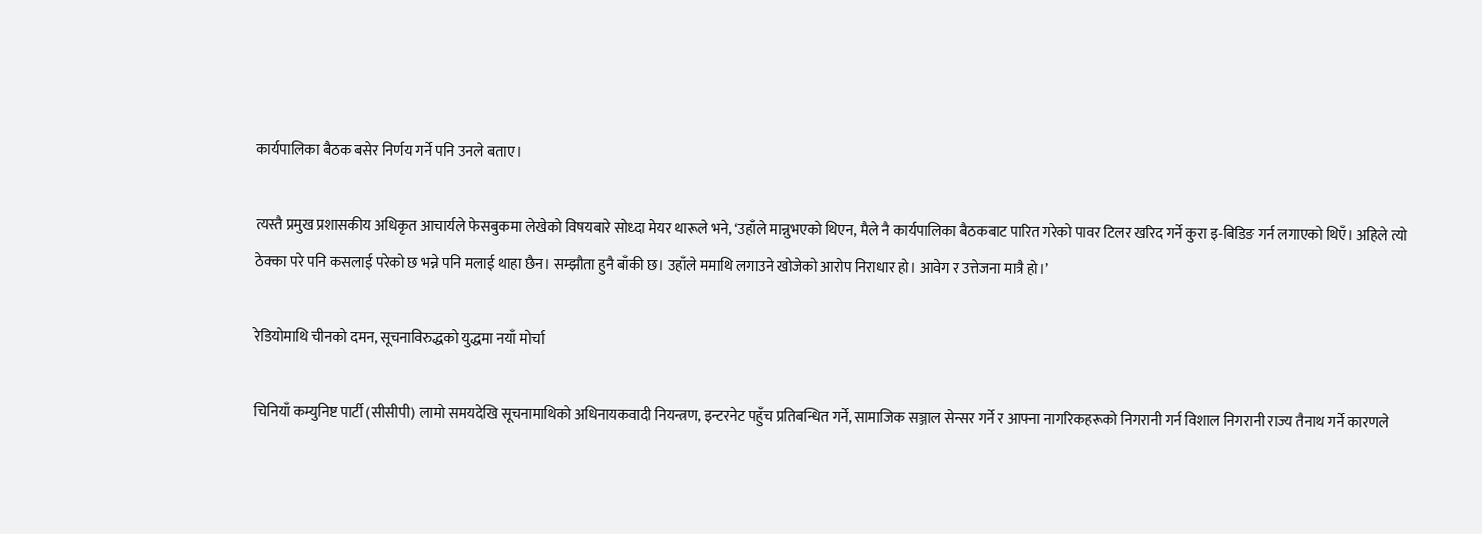कार्यपालिका बैठक बसेर निर्णय गर्ने पनि उनले बताए।

त्यस्तै प्रमुख प्रशासकीय अधिकृत आचार्यले फेसबुकमा लेखेको विषयबारे सोध्दा मेयर थारूले भने, ‘उहाँले मान्नुभएको थिएन, मैले नै कार्यपालिका बैठकबाट पारित गरेको पावर टिलर खरिद गर्ने कुरा इ-बिडिङ गर्न लगाएको थिएँ। अहिले त्यो ठेक्का परे पनि कसलाई परेको छ भन्ने पनि मलाई थाहा छैन। सम्झौता हुनै बाँकी छ। उहाँले ममाथि लगाउने खोजेको आरोप निराधार हो। आवेग र उत्तेजना मात्रै हो।’

रेडियोमाथि चीनको दमन, सूचनाविरुद्धको युद्धमा नयाँ मोर्चा

चिनियाँ कम्युनिष्ट पार्टी (सीसीपी) लामो समयदेखि सूचनामाथिको अधिनायकवादी नियन्त्रण, इन्टरनेट पहुँच प्रतिबन्धित गर्ने, सामाजिक सञ्जाल सेन्सर गर्ने र आफ्ना नागरिकहरूको निगरानी गर्न विशाल निगरानी राज्य तैनाथ गर्ने कारणले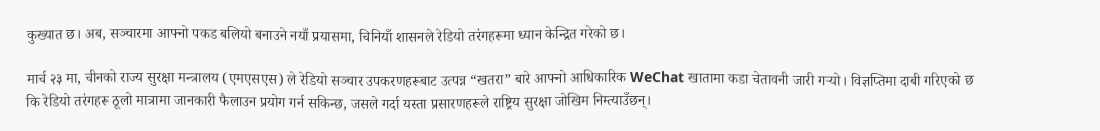कुख्यात छ। अब, सञ्चारमा आफ्नो पकड बलियो बनाउने नयाँ प्रयासमा, चिनियाँ शासनले रेडियो तरंगहरूमा ध्यान केन्द्रित गरेको छ।

मार्च २३ मा, चीनको राज्य सुरक्षा मन्त्रालय (एमएसएस) ले रेडियो सञ्चार उपकरणहरूबाट उत्पन्न “खतरा” बारे आफ्नो आधिकारिक WeChat खातामा कडा चेतावनी जारी गर्‍यो। विज्ञप्तिमा दाबी गरिएको छ कि रेडियो तरंगहरू ठूलो मात्रामा जानकारी फैलाउन प्रयोग गर्न सकिन्छ, जसले गर्दा यस्ता प्रसारणहरूले राष्ट्रिय सुरक्षा जोखिम निम्त्याउँछन्।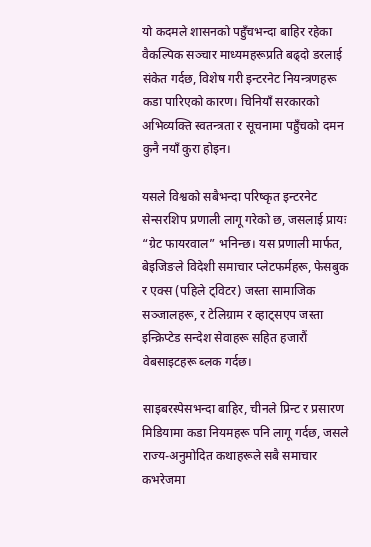यो कदमले शासनको पहुँचभन्दा बाहिर रहेका वैकल्पिक सञ्चार माध्यमहरूप्रति बढ्दो डरलाई संकेत गर्दछ, विशेष गरी इन्टरनेट नियन्त्रणहरू कडा पारिएको कारण। चिनियाँ सरकारको अभिव्यक्ति स्वतन्त्रता र सूचनामा पहुँचको दमन कुनै नयाँ कुरा होइन।

यसले विश्वको सबैभन्दा परिष्कृत इन्टरनेट सेन्सरशिप प्रणाली लागू गरेको छ, जसलाई प्रायः “ग्रेट फायरवाल” भनिन्छ। यस प्रणाली मार्फत, बेइजिङले विदेशी समाचार प्लेटफर्महरू, फेसबुक र एक्स (पहिले ट्विटर) जस्ता सामाजिक सञ्जालहरू, र टेलिग्राम र व्हाट्सएप जस्ता इन्क्रिप्टेड सन्देश सेवाहरू सहित हजारौं वेबसाइटहरू ब्लक गर्दछ।

साइबरस्पेसभन्दा बाहिर, चीनले प्रिन्ट र प्रसारण मिडियामा कडा नियमहरू पनि लागू गर्दछ, जसले राज्य-अनुमोदित कथाहरूले सबै समाचार कभरेजमा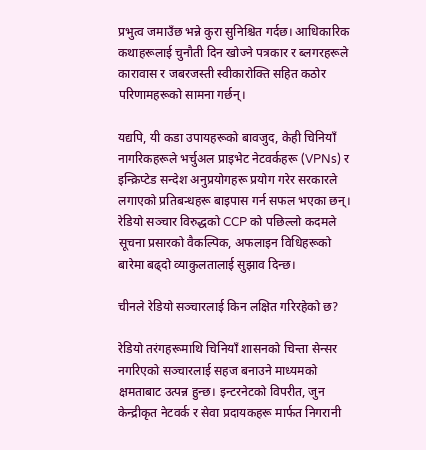प्रभुत्व जमाउँछ भन्ने कुरा सुनिश्चित गर्दछ। आधिकारिक कथाहरूलाई चुनौती दिन खोज्ने पत्रकार र ब्लगरहरूले कारावास र जबरजस्ती स्वीकारोक्ति सहित कठोर परिणामहरूको सामना गर्छन्।

यद्यपि, यी कडा उपायहरूको बावजुद, केही चिनियाँ नागरिकहरूले भर्चुअल प्राइभेट नेटवर्कहरू (VPNs) र इन्क्रिप्टेड सन्देश अनुप्रयोगहरू प्रयोग गरेर सरकारले लगाएको प्रतिबन्धहरू बाइपास गर्न सफल भएका छन्। रेडियो सञ्चार विरुद्धको CCP को पछिल्लो कदमले सूचना प्रसारको वैकल्पिक, अफलाइन विधिहरूको बारेमा बढ्दो व्याकुलतालाई सुझाव दिन्छ।

चीनले रेडियो सञ्चारलाई किन लक्षित गरिरहेको छ?

रेडियो तरंगहरूमाथि चिनियाँ शासनको चिन्ता सेन्सर नगरिएको सञ्चारलाई सहज बनाउने माध्यमको क्षमताबाट उत्पन्न हुन्छ। इन्टरनेटको विपरीत, जुन केन्द्रीकृत नेटवर्क र सेवा प्रदायकहरू मार्फत निगरानी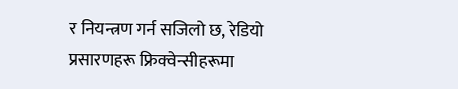र नियन्त्रण गर्न सजिलो छ, रेडियो प्रसारणहरू फ्रिक्वेन्सीहरूमा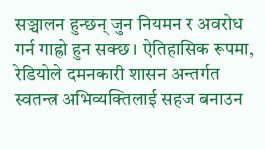सञ्चालन हुन्छन् जुन नियमन र अवरोध गर्न गाह्रो हुन सक्छ। ऐतिहासिक रूपमा, रेडियोले दमनकारी शासन अन्तर्गत स्वतन्त्र अभिव्यक्तिलाई सहज बनाउन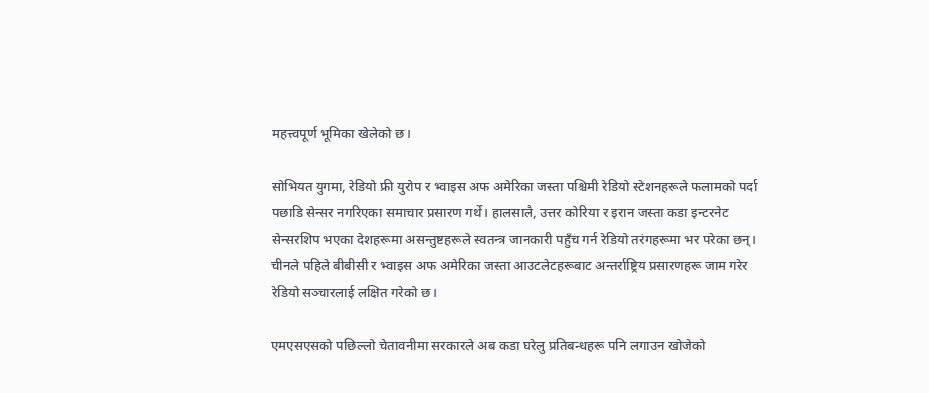महत्त्वपूर्ण भूमिका खेलेको छ।

सोभियत युगमा, रेडियो फ्री युरोप र भ्वाइस अफ अमेरिका जस्ता पश्चिमी रेडियो स्टेशनहरूले फलामको पर्दा पछाडि सेन्सर नगरिएका समाचार प्रसारण गर्थे। हालसालै, उत्तर कोरिया र इरान जस्ता कडा इन्टरनेट सेन्सरशिप भएका देशहरूमा असन्तुष्टहरूले स्वतन्त्र जानकारी पहुँच गर्न रेडियो तरंगहरूमा भर परेका छन्। चीनले पहिले बीबीसी र भ्वाइस अफ अमेरिका जस्ता आउटलेटहरूबाट अन्तर्राष्ट्रिय प्रसारणहरू जाम गरेर रेडियो सञ्चारलाई लक्षित गरेको छ।

एमएसएसको पछिल्लो चेतावनीमा सरकारले अब कडा घरेलु प्रतिबन्धहरू पनि लगाउन खोजेको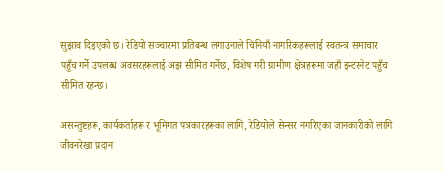सुझाव दिइएको छ। रेडियो सञ्चारमा प्रतिबन्ध लगाउनाले चिनियाँ नागरिकहरूलाई स्वतन्त्र समाचार पहुँच गर्ने उपलब्ध अवसरहरूलाई अझ सीमित गर्नेछ, विशेष गरी ग्रामीण क्षेत्रहरूमा जहाँ इन्टरनेट पहुँच सीमित रहन्छ।

असन्तुष्टहरू, कार्यकर्ताहरू र भूमिगत पत्रकारहरूका लागि, रेडियोले सेन्सर नगरिएका जानकारीको लागि जीवनरेखा प्रदान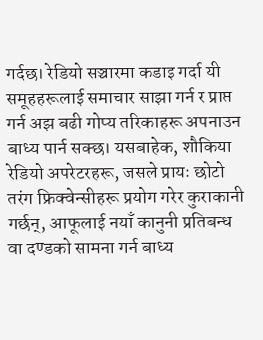गर्दछ। रेडियो सञ्चारमा कडाइ गर्दा यी समूहहरूलाई समाचार साझा गर्न र प्राप्त गर्न अझ बढी गोप्य तरिकाहरू अपनाउन बाध्य पार्न सक्छ। यसबाहेक, शौकिया रेडियो अपरेटरहरू, जसले प्रायः छोटो तरंग फ्रिक्वेन्सीहरू प्रयोग गरेर कुराकानी गर्छन्, आफूलाई नयाँ कानुनी प्रतिबन्ध वा दण्डको सामना गर्न बाध्य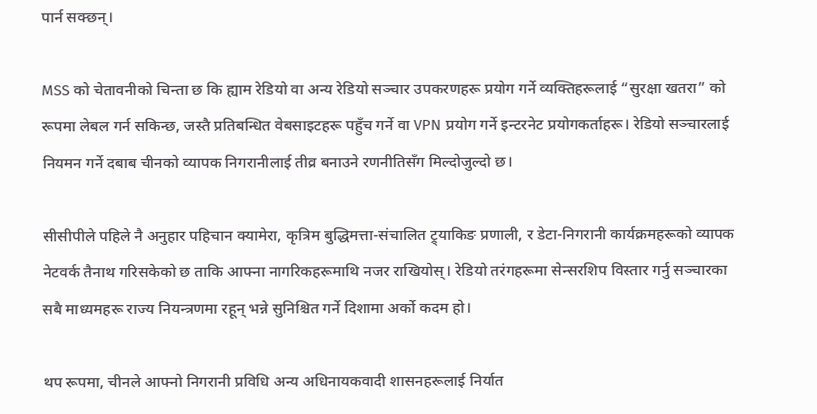पार्न सक्छन्।

MSS को चेतावनीको चिन्ता छ कि ह्याम रेडियो वा अन्य रेडियो सञ्चार उपकरणहरू प्रयोग गर्ने व्यक्तिहरूलाई “सुरक्षा खतरा” को रूपमा लेबल गर्न सकिन्छ, जस्तै प्रतिबन्धित वेबसाइटहरू पहुँच गर्ने वा VPN प्रयोग गर्ने इन्टरनेट प्रयोगकर्ताहरू। रेडियो सञ्चारलाई नियमन गर्ने दबाब चीनको व्यापक निगरानीलाई तीव्र बनाउने रणनीतिसँग मिल्दोजुल्दो छ।

सीसीपीले पहिले नै अनुहार पहिचान क्यामेरा, कृत्रिम बुद्धिमत्ता-संचालित ट्र्याकिङ प्रणाली, र डेटा-निगरानी कार्यक्रमहरूको व्यापक नेटवर्क तैनाथ गरिसकेको छ ताकि आफ्ना नागरिकहरूमाथि नजर राखियोस्। रेडियो तरंगहरूमा सेन्सरशिप विस्तार गर्नु सञ्चारका सबै माध्यमहरू राज्य नियन्त्रणमा रहून् भन्ने सुनिश्चित गर्ने दिशामा अर्को कदम हो।

थप रूपमा, चीनले आफ्नो निगरानी प्रविधि अन्य अधिनायकवादी शासनहरूलाई निर्यात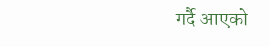गर्दै आएको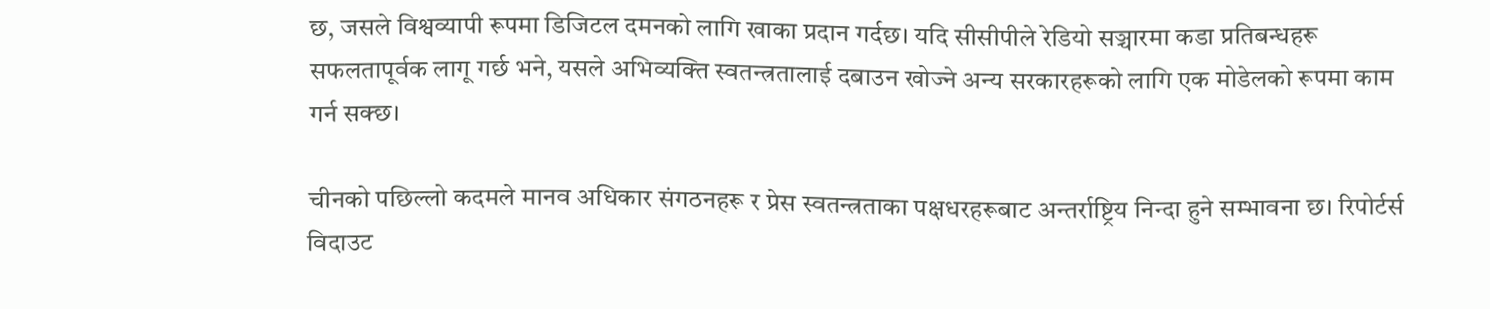छ, जसले विश्वव्यापी रूपमा डिजिटल दमनको लागि खाका प्रदान गर्दछ। यदि सीसीपीले रेडियो सञ्चारमा कडा प्रतिबन्धहरू सफलतापूर्वक लागू गर्छ भने, यसले अभिव्यक्ति स्वतन्त्रतालाई दबाउन खोज्ने अन्य सरकारहरूको लागि एक मोडेलको रूपमा काम गर्न सक्छ।

चीनको पछिल्लो कदमले मानव अधिकार संगठनहरू र प्रेस स्वतन्त्रताका पक्षधरहरूबाट अन्तर्राष्ट्रिय निन्दा हुने सम्भावना छ। रिपोर्टर्स विदाउट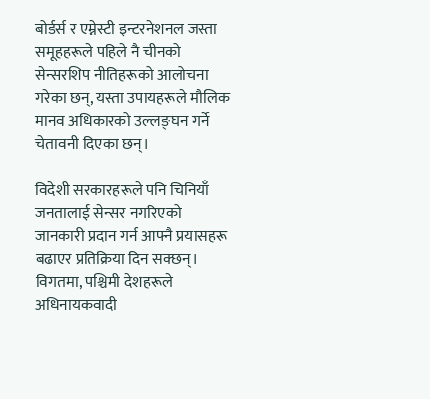बोर्डर्स र एम्नेस्टी इन्टरनेशनल जस्ता समूहहरूले पहिले नै चीनको सेन्सरशिप नीतिहरूको आलोचना गरेका छन्, यस्ता उपायहरूले मौलिक मानव अधिकारको उल्लङ्घन गर्ने चेतावनी दिएका छन्।

विदेशी सरकारहरूले पनि चिनियाँ जनतालाई सेन्सर नगरिएको जानकारी प्रदान गर्न आफ्नै प्रयासहरू बढाएर प्रतिक्रिया दिन सक्छन्। विगतमा, पश्चिमी देशहरूले अधिनायकवादी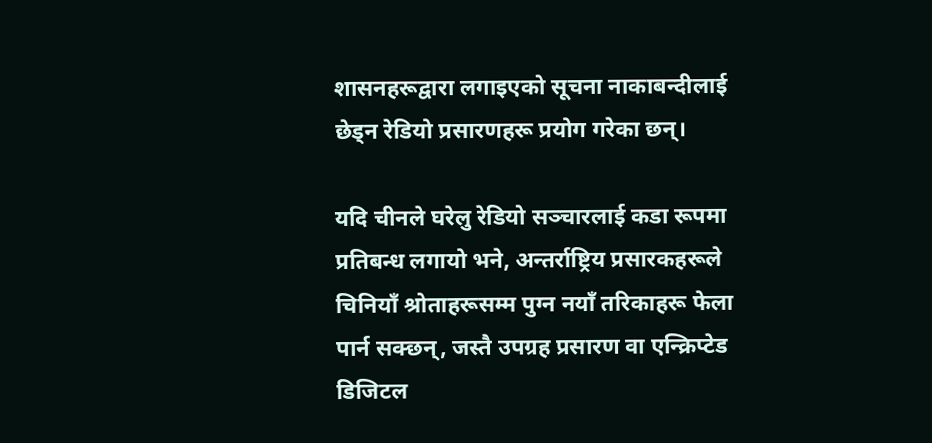शासनहरूद्वारा लगाइएको सूचना नाकाबन्दीलाई छेड्न रेडियो प्रसारणहरू प्रयोग गरेका छन्।

यदि चीनले घरेलु रेडियो सञ्चारलाई कडा रूपमा प्रतिबन्ध लगायो भने, अन्तर्राष्ट्रिय प्रसारकहरूले चिनियाँ श्रोताहरूसम्म पुग्न नयाँ तरिकाहरू फेला पार्न सक्छन्, जस्तै उपग्रह प्रसारण वा एन्क्रिप्टेड डिजिटल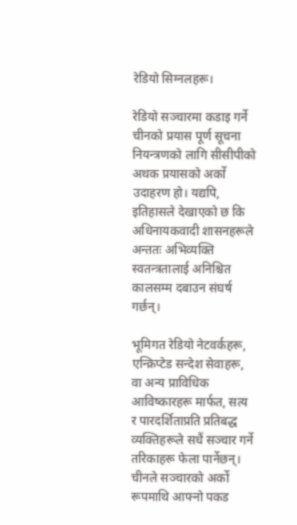रेडियो सिग्नलहरू।

रेडियो सञ्चारमा कडाइ गर्ने चीनको प्रयास पूर्ण सूचना नियन्त्रणको लागि सीसीपीको अथक प्रयासको अर्को उदाहरण हो। यद्यपि, इतिहासले देखाएको छ कि अधिनायकवादी शासनहरूले अन्ततः अभिव्यक्ति स्वतन्त्रतालाई अनिश्चित कालसम्म दबाउन संघर्ष गर्छन्।

भूमिगत रेडियो नेटवर्कहरू, एन्क्रिप्टेड सन्देश सेवाहरू, वा अन्य प्राविधिक आविष्कारहरू मार्फत, सत्य र पारदर्शिताप्रति प्रतिबद्ध व्यक्तिहरूले सधैं सञ्चार गर्ने तरिकाहरू फेला पार्नेछन्। चीनले सञ्चारको अर्को रूपमाथि आफ्नो पकड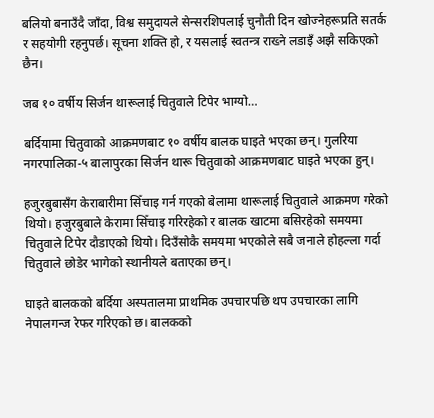बलियो बनाउँदै जाँदा, विश्व समुदायले सेन्सरशिपलाई चुनौती दिन खोज्नेहरूप्रति सतर्क र सहयोगी रहनुपर्छ। सूचना शक्ति हो, र यसलाई स्वतन्त्र राख्ने लडाइँ अझै सकिएको छैन।

जब १० वर्षीय सिर्जन थारूलाई चितुवाले टिपेर भाग्यो…

बर्दियामा चितुवाको आक्रमणबाट १० वर्षीय बालक घाइते भएका छन्। गुलरिया नगरपालिका-५ बालापुरका सिर्जन थारू चितुवाको आक्रमणबाट घाइते भएका हुन्।

हजुरबुबासँग केराबारीमा सिँचाइ गर्न गएको बेलामा थारूलाई चितुवाले आक्रमण गरेको थियो। हजुरबुबाले केरामा सिँचाइ गरिरहेको र बालक खाटमा बसिरहेको समयमा चितुवाले टिपेर दौडाएको थियो। दिउँसोकै समयमा भएकोले सबै जनाले होहल्ला गर्दा चितुवाले छोडेर भागेको स्थानीयले बताएका छन्।

घाइते बालकको बर्दिया अस्पतालमा प्राथमिक उपचारपछि थप उपचारका लागि नेपालगन्ज रेफर गरिएको छ। बालकको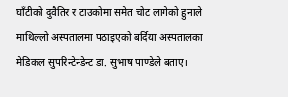घाँटीको दुवैतिर र टाउकोमा समेत चोट लागेको हुनाले माथिल्लो अस्पतालमा पठाइएको बर्दिया अस्पतालका मेडिकल सुपरिन्टेन्डेन्ट डा. सुभाष पाण्डेले बताए।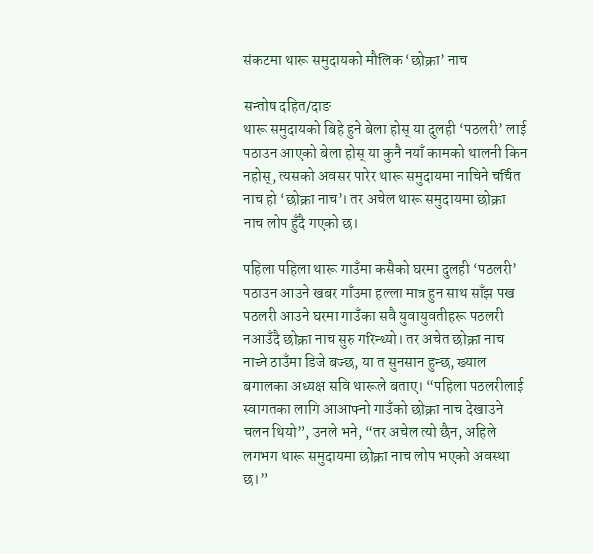संकटमा थारू समुदायको मौलिक ‘छोक्रा’ नाच

सन्तोष दहित/दाङ
थारू समुदायको बिहे हुने बेला होस् या दुलही ‘पठलरी’ लाई पठाउन आएको बेला होस् या कुनै नयाँ कामको थालनी किन नहोस्, त्यसको अवसर पारेर थारू समुदायमा नाचिने चर्चित नाच हो ‘छोक्रा नाच’। तर अचेल थारू समुदायमा छोक्रा नाच लोप हुँदै गएको छ।

पहिला पहिला थारू गाउँमा कसैको घरमा दुलही ‘पठलरी’ पठाउन आउने खबर गाँउमा हल्ला मात्र हुन साथ साँझ पख पठलरी आउने घरमा गाउँका सवै युवायुवतीहरू पठलरी नआउँदै छोक्रा नाच सुरु गरिन्थ्यो। तर अचेत छोक्रा नाच नाच्ने ठाउँमा डिजे बज्छ, या त सुनसान हुन्छ, ख्याल बगालका अध्यक्ष सवि थारूले बताए। “पहिला पठलरीलाई स्वागतका लागि आआफ्नो गाउँको छोक्रा नाच देखाउने चलन थियो”, उनले भने, “तर अचेल त्यो छैन, अहिले लगभग थारू समुदायमा छोक्रा नाच लोप भएको अवस्था छ।”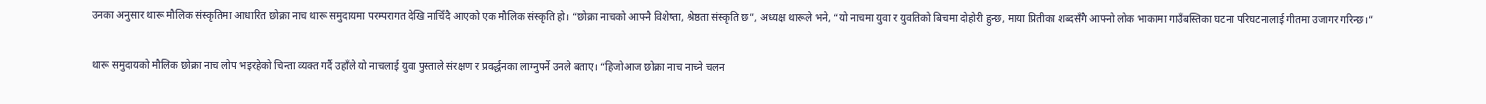उनका अनुसार थारू मौलिक संस्कृतिमा आधारित छोक्रा नाच थारू समुदायमा परम्परागत देखि नाचिँदै आएको एक मौलिक संस्कृति हो। “छोक्रा नाचको आफ्नै विशेष्ता, श्रेष्ठता संस्कृति छ”, अध्यक्ष थारूले भने, “यो नाचमा युवा र युवतिको बिचमा दोहोरी हुन्छ, माया प्रितीका शब्दसँगै आफ्नो लोक भाकामा गाउँबस्तिका घटना परिघटनालाई गीतमा उजागर गरिन्छ।”

थारू समुदायको मौलिक छोक्रा नाच लोप भइरहेको चिन्ता व्यक्त गर्दै उहाँले यो नाचलाई युवा पुस्ताले संरक्षण र प्रवर्द्धनका लाग्नुपर्ने उनले बताए। “हिजोआज छोक्रा नाच नाच्ने चलन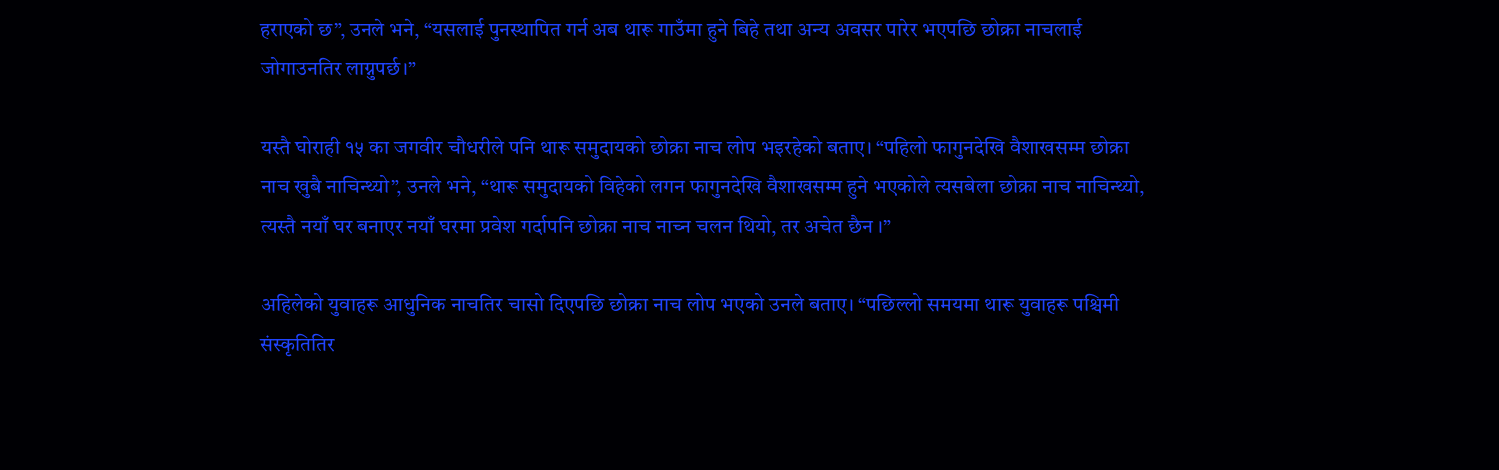हराएको छ”, उनले भने, “यसलाई पुनस्थापित गर्न अब थारू गाउँमा हुने बिहे तथा अन्य अवसर पारेर भएपछि छोक्रा नाचलाई जोगाउनतिर लाग्नुपर्छ।”

यस्तै घोराही १५ का जगवीर चौधरीले पनि थारू समुदायको छोक्रा नाच लोप भइरहेको बताए। “पहिलो फागुनदेखि वैशाखसम्म छोक्रा नाच खुबै नाचिन्थ्यो”, उनले भने, “थारू समुदायको विहेको लगन फागुनदेखि वैशाखसम्म हुने भएकोले त्यसबेला छोक्रा नाच नाचिन्थ्यो, त्यस्तै नयाँ घर बनाएर नयाँ घरमा प्रवेश गर्दापनि छोक्रा नाच नाच्न चलन थियो, तर अचेत छैन ।”

अहिलेको युवाहरू आधुनिक नाचतिर चासो दिएपछि छोक्रा नाच लोप भएको उनले बताए। “पछिल्लो समयमा थारू युवाहरू पश्चिमी संस्कृतितिर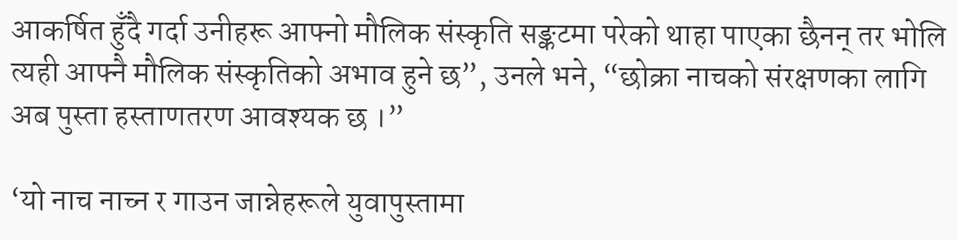आकर्षित हुँदै गर्दा उनीहरू आफ्नो मौलिक संस्कृति सङ्कटमा परेको थाहा पाएका छैनन् तर भोलि त्यही आफ्नै मौलिक संस्कृतिको अभाव हुने छ”, उनले भने, “छोक्रा नाचको संरक्षणका लागि अब पुस्ता हस्ताणतरण आवश्यक छ ।”

‘यो नाच नाच्न र गाउन जान्नेहरूले युवापुस्तामा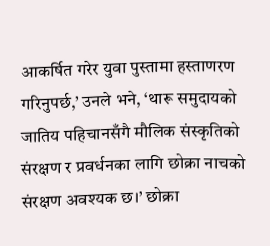आकर्षित गरेर युवा पुस्तामा हस्ताणरण गरिनुपर्छ,’ उनले भने, ‘थारू समुदायको जातिय पहिचानसँगै मौलिक संस्कृतिको संरक्षण र प्रवर्धनका लागि छोक्रा नाचको संरक्षण अवश्यक छ।’ छोक्रा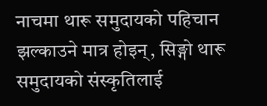नाचमा थारू समुदायको पहिचान झल्काउने मात्र होइन्, सिङ्गो थारू समुदायको संस्कृतिलाई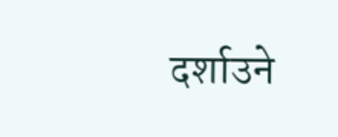दर्शाउने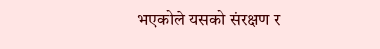भएकोले यसको संरक्षण र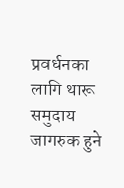प्रवर्धनका लागि थारू समुदाय जागरुक हुने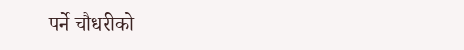पर्ने चौधरीको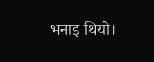भनाइ थियो।